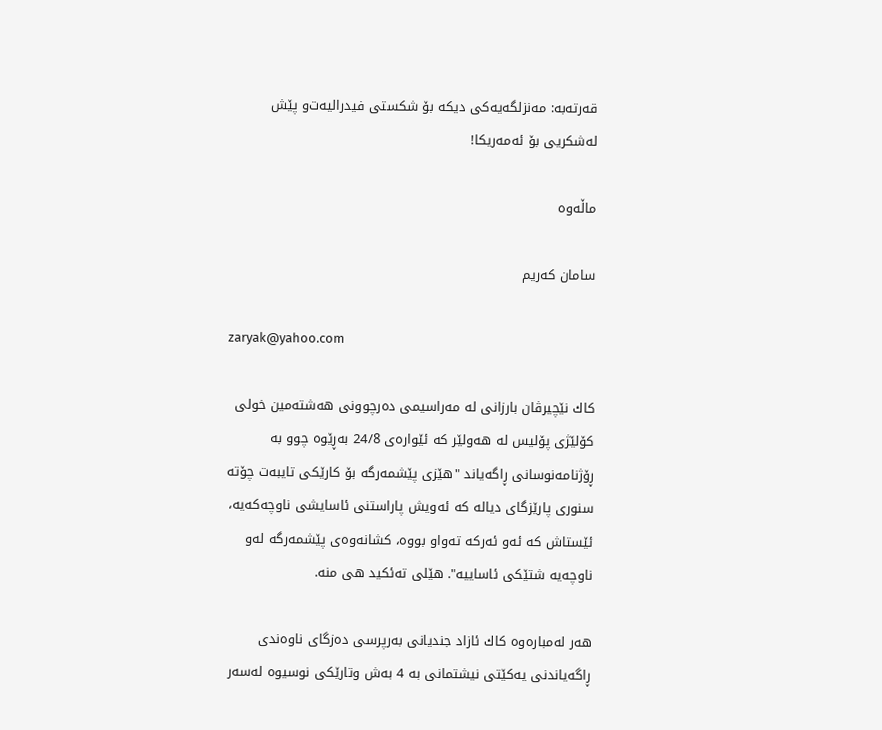قه‌رته‌به‌: مه‌نزلگه‌یه‌كی دیكه‌ بۆ شكستی فیدرالیه‌ت‌و پێش له‌شكریی بۆ ئه‌مه‌ریكا!

ماڵه‌وه

سامان كه‌ریم

zaryak@yahoo.com

كاك نێچیرڤان بارزانی له‌ مه‌راسیمی ده‌رچوونی هه‌شته‌مین خولی كۆلێژی پۆلیس له‌ هه‌ولێر كه‌ ئێواره‌ی 24/8 به‌ڕێوه‌ چوو به‌ ڕۆژنامه‌نوسانی ڕاگه‌یاند "هێزی پێشمه‌رگه‌ بۆ كارێكی تایبه‌ت چۆته‌ سنوری پارێزگای دیاله‌ كه‌ ئه‌ویش پاراستنی ئاسایشی ناوچه‌كه‌یه‌، ئێستاش كه‌ ئه‌و ئه‌ركه‌ ته‌واو بووه‌، كشانه‌وه‌ی پێشمه‌رگه‌ له‌و ناوچه‌یه‌ شتێكی ئاساییه‌". هێلی ته‌ئكید هی منه‌.

هه‌ر له‌مباره‌وه‌ كاك ئازاد جندیانی به‌رپرسی ده‌زگای ناوه‌ندی ڕاگه‌یاندنی یه‌كێتی نیشتمانی به‌ 4 به‌ش وتارێكی نوسیوه‌ له‌سه‌ر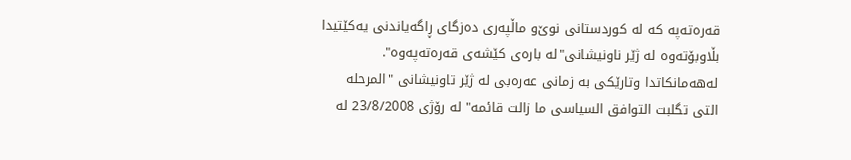قه‌ره‌ته‌په‌ كه‌ له‌ كوردستانی نوێ‌و ماڵپه‌ری ده‌زگای ڕاگه‌یاندنی یه‌كێتیدا بڵاوبۆته‌وه‌ له‌ ژێر ناونیشانی"له‌ باره‌ی كێشه‌ی قه‌ره‌ته‌په‌وه‌". له‌هه‌مانكاتدا وتارێكی به‌ زمانی عه‌ره‌بی له‌ ژێر تاونیشانی "المرحله‌ التی تگلبت التوافق السیاسی ما زالت قائمه‌" له‌ رۆژی 23/8/2008 له‌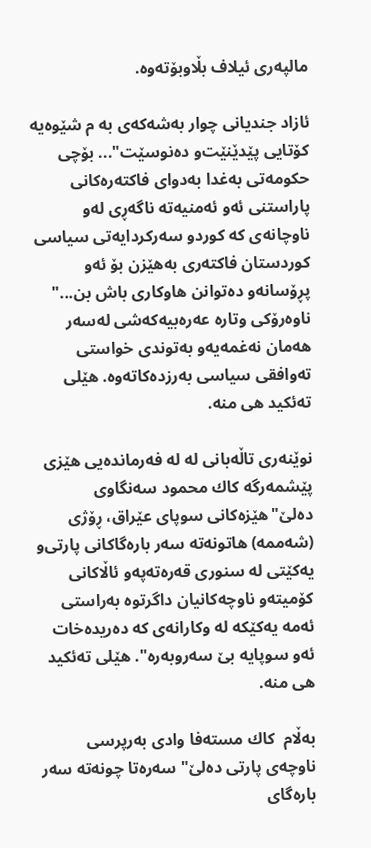مالپه‌ری ئیلاف بڵاوبۆته‌وه‌.

ئازاد جندیانی چوار به‌شه‌كه‌ی به‌ م شێوه‌یه‌ كۆتایی پێدێنێت‌و ده‌نوسێت"... بۆچی حكومه‌تی به‌غدا به‌دوای فاكته‌ره‌كانی پاراستنی ئه‌و ئه‌منیه‌ته‌ ناگه‌ڕی له‌و ناوچانه‌ی كه‌ كوردو سه‌ركردایه‌تی سیاسی كوردستان فاكته‌ری به‌هێزن بۆ ئه‌و پڕۆسانه‌‌و ده‌توانن هاوكاری باش بن..." ناوه‌رۆكی وتاره‌ عه‌ره‌بیه‌كه‌شی له‌سه‌ر هه‌مان نه‌غمه‌یه‌‌و به‌توندی خواستی ته‌وافقی سیاسی به‌رزده‌كاته‌وه‌. هێلی ته‌ئكید هی منه‌.

نوێنه‌ری تاڵه‌بانی له‌ له‌ فه‌رمانده‌یی هێزی پێشمه‌رگه‌ كاك محمود سه‌نگاوی ده‌لێ‌"هێزه‌كانی سوپای عێراق، ڕۆژی (شه‌ممه‌) هاتونه‌ته‌ سه‌ر باره‌گاكانی پارتی‌و یه‌كێتی له‌ سنوری قه‌ره‌ته‌په‌‌و ئاڵاكانی كۆمیته‌‌و ناوچه‌كانیان داگرتوه‌ به‌راستی ئه‌مه‌ یه‌كێكه‌ له‌ وكارانه‌ی كه‌ ده‌ریده‌خات ئه‌و سوپایه‌ بێ‌ سه‌روبه‌ره‌". هێلی ته‌ئكید هی منه‌.

به‌ڵام  كاك مسته‌فا وادی به‌رپرسی ناوچه‌ی پارتی ده‌لێ‌" سه‌ره‌تا چونه‌ته‌ سه‌ر باره‌گای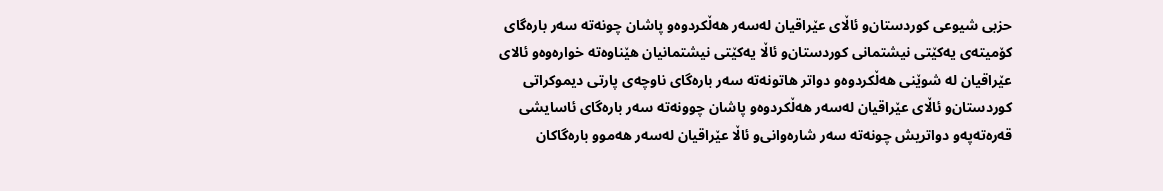حزبی شیوعی كوردستان‌و ئاڵای عێراقیان له‌سه‌ر هه‌ڵكردوه‌‌و پاشان چونه‌ته‌ سه‌ر باره‌گای كۆمیته‌ی یه‌كێتی نیشتمانی كوردستان‌و ئاڵا یه‌كێتی نیشتمانیان هێناوه‌ته‌ خواره‌وه‌و ئالای عێراقیان له‌ شوێنی هه‌ڵكردوه‌‌و دواتر هاتونه‌ته‌ سه‌ر باره‌گای ناوچه‌ی پارتی دیموكراتی كوردستان‌و ئاڵای عێراقیان له‌سه‌ر هه‌ڵكردوه‌‌و پاشان چوونه‌ته‌ سه‌ر باره‌گای ئاسایشی قه‌ره‌ته‌په‌‌و دواتریش چونه‌ته‌ سه‌ر شاره‌وانی‌و ئاڵا عێراقیان له‌سه‌ر هه‌موو باره‌گاكان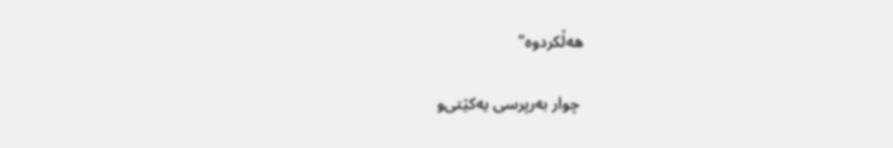هه‌ڵكردوه‌"

 چوار به‌رپرسی یه‌كێتی‌و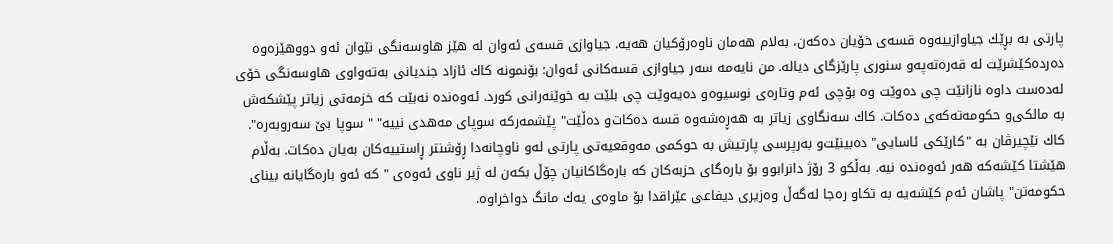پارتی به‌ بڕێك جیاوازییه‌وه‌ قسه‌ی خۆیان ده‌كه‌ن، به‌لام هه‌مان ناوه‌رۆكیان هه‌یه‌. جیاوازی قسه‌ی ئه‌وان له‌ هێز هاوسه‌نگی نێوان ئه‌و دووهێزه‌وه‌ ده‌رده‌كێشرێت له‌ قه‌ره‌ته‌په‌و سنوری پارێزگای دیاله‌. من نایه‌مه‌ سه‌ر جیاوازی قسه‌كانی ئه‌وان: بۆنمونه‌ كاك ئازاد جندیانی به‌ته‌واوی هاوسه‌نگی خۆی له‌ده‌ست داوه‌ نازانێت چی ده‌وێت وه‌ بۆچی ئه‌م وتاره‌ی نوسیوه‌‌و ده‌یه‌وێت چی بلێت به‌ خوێنه‌رانی كورد. ئه‌وه‌نده‌ نه‌بێت كه‌ خزمه‌تی زیاتر پێشكه‌ش به‌ مالكی‌و حكومه‌ته‌كه‌ی ده‌كات. كاك سه‌نگاوی زیاتر به‌ هه‌ڕه‌شه‌وه‌ قسه‌ ده‌كات‌و ده‌ڵێت" پێشمه‌ركه‌ سوپای مه‌هدی نییه‌" " سوپا بێ‌ سه‌روبه‌ره‌". كاك نێچیرڤان به‌ "كارێكی ئاسایی" ده‌بینێت‌و به‌رپرسی پارتیش به‌ حوكمی مه‌وقعیه‌تی پارتی له‌و ناوچانه‌دا ڕۆشنتر ڕاستییه‌كان به‌یان ده‌كات. به‌ڵام هێشتا كێشه‌كه‌ هه‌ر ئه‌وه‌نده‌ نیه‌. به‌ڵكو 3 رۆژ دانرابوو بۆ باره‌گای حزبه‌كان كه‌ باره‌گاكانیان چۆڵ بكه‌ن له‌ ژیر ناوی ئه‌وه‌ی " كه‌ ئه‌و باره‌گایانه‌ بینای حكومه‌تن" پاشان ئه‌م كێشه‌یه‌ به‌ تكاو ره‌جا له‌گه‌ڵ وه‌زیری دیفاعی عێراقدا بۆ ماوه‌ی یه‌ك مانگ دواخراوه‌.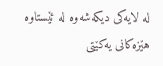له‌ لایه‌كی دیكه‌شه‌وه‌ له‌ ئێستاوه‌ هێزه‌كانی یه‌كێتی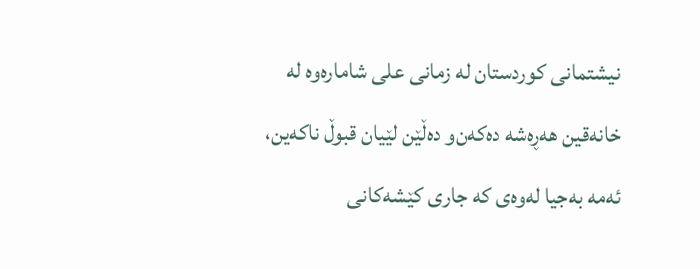نیشتمانی كوردستان له‌ زمانی علی شاماره‌وه‌ له‌ خانه‌قین هه‌ڕه‌شه‌ ده‌كه‌ن‌و ده‌ڵێن لێیان قبوڵ ناكه‌ین، ئه‌مه‌ به‌جیا له‌وه‌ی كه‌ جاری كێشه‌كانی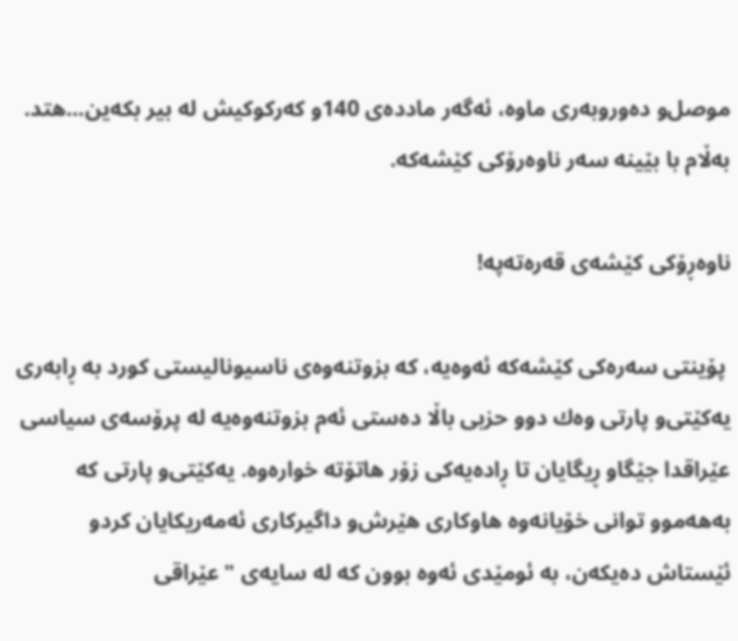موصل‌و ده‌وروبه‌ری ماوه‌، ئه‌گه‌ر مادده‌ی 140و كه‌ركوكیش له‌ بیر بكه‌ین...هتد. به‌ڵام با بێینه‌ سه‌ر ناوه‌رۆكی كێشه‌كه‌.

ناوه‌ڕۆكی كێشه‌ی قه‌ره‌ته‌په‌!

 پۆینتی سه‌ره‌كی كێشه‌كه‌ ئه‌وه‌یه‌، كه‌ بزوتنه‌وه‌ی ناسیونالیستی كورد به‌ ڕابه‌ری یه‌كێتی‌و پارتی وه‌ك دوو حزبی باڵا ده‌ستی ئه‌م بزوتنه‌وه‌یه‌ له‌ پرۆسه‌ی سیاسی عێراقدا جێگاو ڕیگایان تا ڕاده‌یه‌كی زۆر هاتۆته‌ خواره‌وه‌. یه‌كێتی‌و پارتی كه‌ به‌هه‌موو توانی خۆیانه‌وه‌ هاوكاری هێرش‌و داگیركاری ئه‌مه‌ریكایان كرد‌و ئێستاش ده‌یكه‌ن، به‌ ئومێدی ئه‌وه‌ بوون كه‌ له‌ سایه‌ی "عێراقی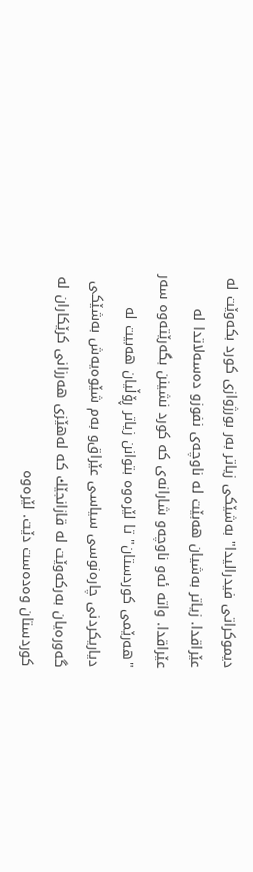دیموكراتی فیدرالیدا" به‌شێكی زیاتر به‌ر بورژوازی كورد بكه‌وێت له‌ عێراقدا. زیاتر به‌شیان هه‌بێت له‌ ناوچه‌ی نفوزو ده‌سه‌لاتدا له‌ عێراقدا. واته‌ ئه‌و ناوچه‌و شارانه‌ی كه‌ كورد نشینن بگه‌رێته‌وه‌ سه‌ر "هه‌رێمی كوردستان" تا لێره‌وه‌ بتوانن زیاتر ڕۆڵیان هه‌بیت له‌ دیاریكردنی چاره‌نوسی سیاسی عێراق‌و به‌م شێوه‌یه‌ش به‌شێكی گه‌وره‌یان به‌ركه‌وێت له‌ قازانجێك كه‌ له‌هێزی هه‌رزانی كرێكاران له‌ كوردستان وه‌ده‌ست دێت. لێره‌وه‌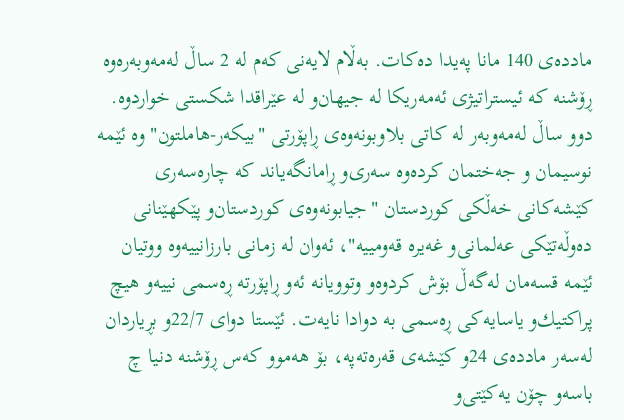مادده‌ی 140 مانا په‌یدا ده‌كات. به‌ڵام لایه‌نی كه‌م له‌ 2 ساڵ له‌مه‌وبه‌ره‌وه‌ ڕۆشنه‌ كه‌ ئیستراتیژی ئه‌مه‌ریكا له‌ جیهان‌و له‌ عێراقدا شكستی خواردوه‌. دوو ساڵ له‌مه‌وبه‌ر له‌ كاتی بلاوبونه‌وه‌ی ڕاپۆرتی "بیكه‌ر-هاملتون" وه‌ ئێمه‌ نوسیمان و جه‌ختمان كرده‌وه‌ سه‌ری‌و ڕامانگه‌یاند كه‌ چاره‌سه‌ری كێشه‌كانی خه‌ڵكی كوردستان "جیابونه‌وه‌ی كوردستان‌و پێكهێنانی ده‌وڵه‌تێكی عه‌لمانی‌و غه‌یره‌ قه‌ومییه‌"، ئه‌وان له‌ زمانی بارزانییه‌وه‌ ووتیان ئێمه‌ قسه‌مان له‌گه‌ڵ بۆش كردوه‌و وتوویانه‌ ئه‌و ڕاپۆرته‌ ڕه‌سمی نییه‌‌و هیچ پراكتیك‌و یاسایه‌كی ڕه‌سمی به‌ دوادا نایه‌ت. ئێستا دوای 22/7و بڕیاردان له‌سه‌ر مادده‌ی 24و كێشه‌ی قه‌ره‌ته‌په‌، بۆ هه‌موو كه‌س ڕۆشنه‌ دنیا چ باسه‌‌و چۆن یه‌كێتی‌و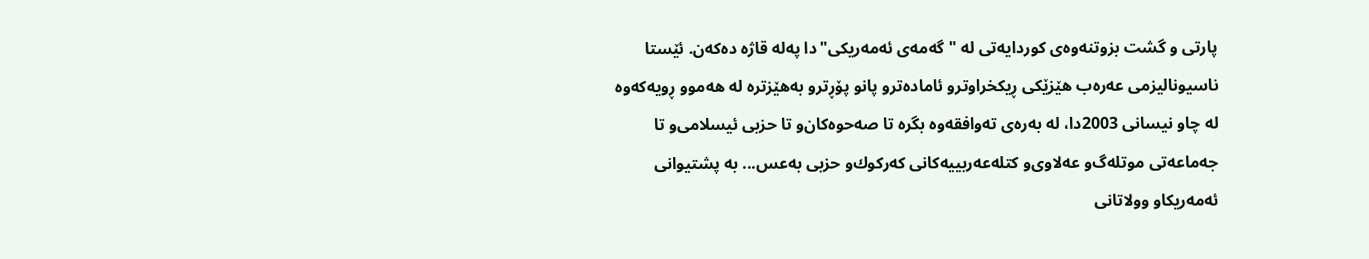پارتی و گشت بزوتنه‌وه‌ی كوردایه‌تی له‌ "گه‌مه‌ی ئه‌مه‌ریكی"دا په‌له‌ قاژه‌ ده‌كه‌ن. ئێستا ناسیونالیزمی عه‌ره‌ب هێزێكی ڕیكخراوترو ئاماده‌ترو پانو پۆڕترو به‌هێزتره‌ له‌ هه‌موو ڕویه‌كه‌وه‌ له‌ چاو نیسانی 2003دا، له‌ به‌ره‌ی ته‌وافقه‌وه‌ بگره‌ تا صه‌حوه‌كان‌و تا حزبی ئیسلامی‌و تا جه‌ماعه‌تی موتله‌گ‌و عه‌لاوی‌و كتله‌عه‌ربییه‌كانی كه‌ركوك‌و حزبی به‌عس... به‌ پشتیوانی ئه‌مه‌ریكاو وولاتانی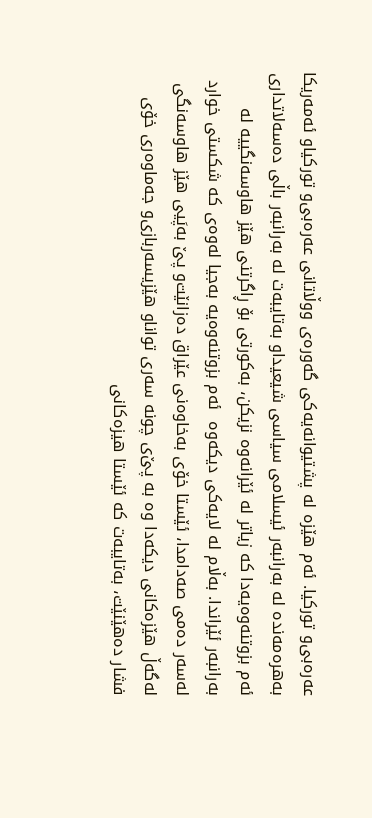عه‌ره‌بی‌و توركیا. ئه‌م هێزه‌ له‌ پشتیوانه‌یه‌كی گه‌وره‌ی ووڵاتانی عه‌ره‌بی‌و توركیاو ئه‌مه‌ریكا به‌هره‌مه‌نده‌ له‌ به‌رانبه‌ر ئیسلامی سیاسی شیعیداو به‌تایبه‌ت له‌ به‌رانبه‌ر باڵی ده‌سه‌لاتداری ئه‌م بزوتنه‌وه‌یه‌دا كه‌ زیاتر له‌ ئێرانه‌وه‌ نزیكن، به‌كورتی بۆ ڕاگرتنی هێز هاوسه‌نگییه‌ له‌ به‌رانبه‌ر ئێراندا. به‌ڵام له‌ لایه‌كی دیكه‌وه‌  ئه‌م بزوتنه‌وه‌یه‌ به‌جیا له‌وه‌ی كه‌ شكستی خوارد له‌سه‌ر ده‌می صه‌دامدا، ئێستا خۆی به‌خاوه‌نی عێراق ده‌زانێت‌و پێ‌ به‌پَیی هێز هاوسه‌نگی له‌گه‌ڵ هێزه‌كانی دیكه‌دا وه‌ به‌ پێ‌ی چونه‌ سه‌ری تواناو هێزیسه‌ربازی‌و جه‌ماوه‌ری خۆی فشار ده‌هێنێت، به‌تایبه‌ت كه‌ ئێستا هیزه‌كانی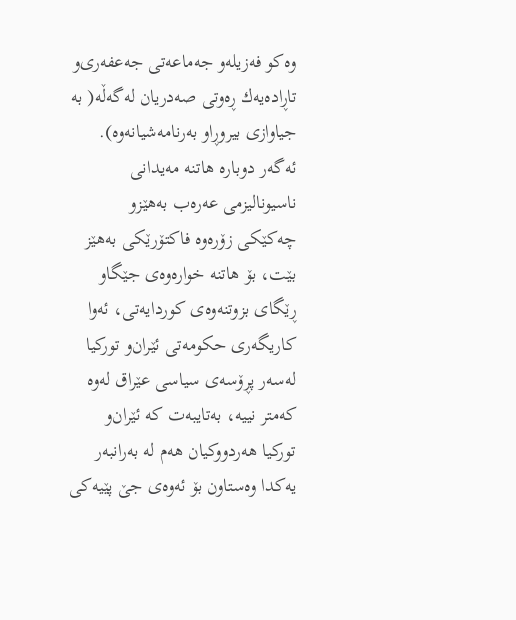وه‌كو فه‌زیله‌و جه‌ماعه‌تی جه‌عفه‌ری‌و تاڕاده‌یه‌ك ڕه‌وتی صه‌دریان له‌گه‌ڵه‌( به‌ جیاوازی بیروڕاو به‌رنامه‌شیانه‌وه‌). ئه‌گه‌ر دوباره‌ هاتنه‌ مه‌یدانی ناسیونالیزمی عه‌ره‌ب به‌هێزو چه‌كێكی زۆره‌وه‌ فاكتۆرێكی به‌هێز بێت، بۆ هاتنه‌ خواره‌وه‌ی جێگاو ڕێگای بزوتنه‌وه‌ی كوردایه‌تی، ئه‌وا كاریگه‌ری حكومه‌تی ئێران‌و توركیا له‌سه‌ر پڕۆسه‌ی سیاسی عێراق له‌وه‌ كه‌متر نییه‌، به‌تایبه‌ت كه‌ ئێران‌و توركیا هه‌ردووكیان هه‌م له‌ به‌رانبه‌ر یه‌كدا وه‌ستاون بۆ ئه‌وه‌ی جێ‌ پێیه‌كی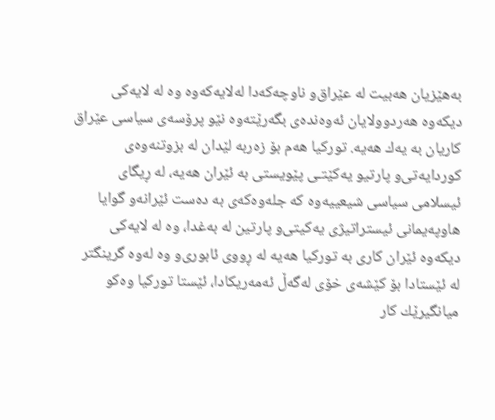به‌هێزیان هه‌بیت له‌ عێراق‌و ناوچه‌كه‌دا له‌لایه‌كه‌وه‌ وه‌ له‌ لایه‌كی دیكه‌وه‌ هه‌ردوولایان ئه‌وه‌نده‌ی بگه‌رێته‌وه‌ نێو پرۆسه‌ی سیاسی عێراق كاریان به‌ یه‌ك هه‌یه‌. توركیا هه‌م بۆ زه‌ربه‌ لێدان له‌ بزوتنه‌وه‌ی كوردایه‌تی‌و پارتیو یه‌كێتـی پێویستی به‌ ئێران هه‌یه‌، له‌ ڕیگای ئیسلامی سیاسی شیعییه‌وه‌ كه‌ جله‌وه‌كه‌ی به‌ ده‌ست ئێرانه‌و گوایا هاوپه‌یمانی ئیستراتیژی یه‌كیتی‌و پارتین له‌ به‌غدا، وه‌ له‌ لایه‌كی دیكه‌وه‌ ئێران كاری به‌ توركیا هه‌یه‌ له‌ ڕووی ئابوری‌و وه‌ له‌وه‌ گرینگتر له‌ ئێستادا بۆ كێشه‌ی خۆی له‌گه‌ڵ ئه‌مه‌ریكادا، ئێستا توركیا وه‌كو میانگیرێك كار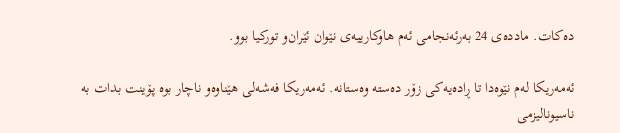ده‌كات. مادده‌ی 24 به‌رئه‌نجامی ئه‌م هاوكارییه‌ی نێوان ئێران‌و توركیا بوو.

ئه‌مه‌ریكا له‌م نێوه‌دا تا ڕاده‌یه‌كی زۆر ده‌سته‌ وه‌ستانه‌. ئه‌مه‌ریكا فه‌شه‌لی هێناوه‌و ناچار بوه‌ پۆینت بدات به‌  ناسیونالیزمی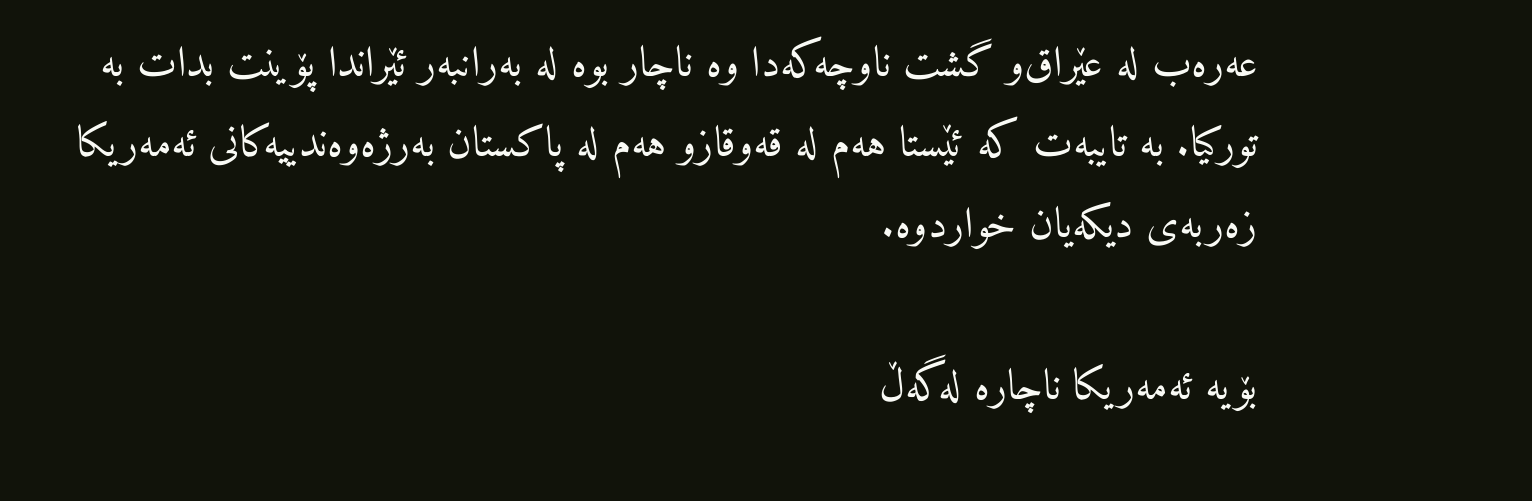عه‌ره‌ب له‌ عێراق‌و گشت ناوچه‌كه‌دا وه‌ ناچار بوه‌ له‌ به‌رانبه‌ر ئێراندا پۆینت بدات به‌ توركیا. به‌ تایبه‌ت كه‌ ئێستا هه‌م له‌ قه‌وقازو هه‌م له‌ پاكستان به‌رژه‌وه‌ندییه‌كانی ئه‌مه‌ریكا زه‌ربه‌ی دیكه‌یان خواردوه‌.

بۆیه‌ ئه‌مه‌ریكا ناچاره‌ له‌گه‌ڵ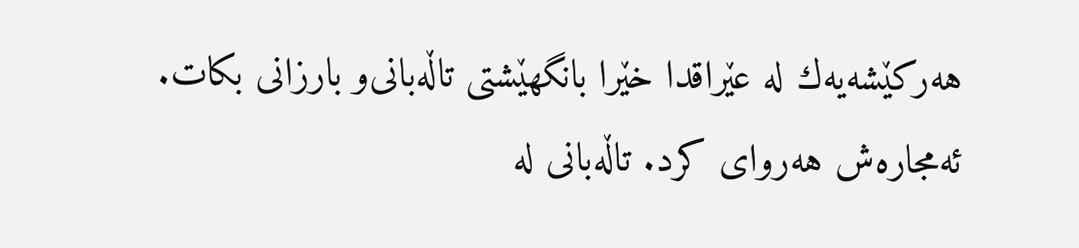هه‌ركێشه‌یه‌ك له‌ عێراقدا خێرا بانگهێشتی تاڵه‌بانی‌و بارزانی بكات. ئه‌مجاره‌ش هه‌روای كرد. تاڵه‌بانی له‌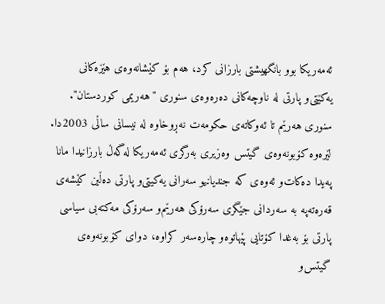ئه‌مه‌ریكا بوو بانگهیشتی بارزانی كرد، هه‌م بۆ كێشانه‌وه‌ی هێزه‌كانی یه‌كێتی‌و پارتی له‌ ناوچه‌كانی ده‌ره‌وه‌ی سنوری "هه‌ریمی كوردستان". سنوری هه‌رێم تا ئه‌وكاته‌ی حكومه‌ت نه‌ڕوخاوه‌ له‌ نیسانی ساڵی 2003دا. لێره‌وه‌ كۆبونه‌وه‌ی گیتس وه‌زیری به‌رگری ئه‌مه‌ریكا له‌گه‌ڵ بارزانیدا مانا په‌یدا ده‌كات‌و ئه‌وه‌ی كه‌ جندیانیو سه‌رانی یه‌كیتی‌و پارتی ده‌ڵین كێشه‌ی قه‌ره‌ته‌په‌ به‌ سه‌ردانی جێگری سه‌رۆكی هه‌رێم‌و سه‌رۆكی مه‌كته‌بی سیاسی پارتی بۆ به‌غدا كۆتایی پێهاتوه‌و چاره‌سه‌ر كراوه‌، دوای كۆبونه‌وه‌ی گیتس‌و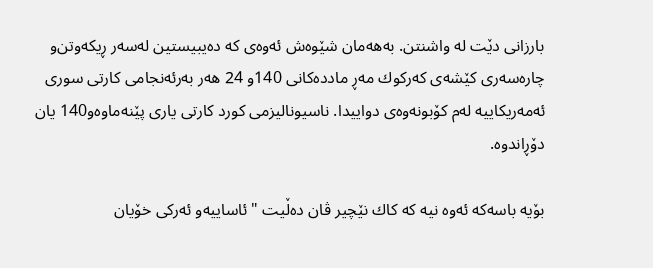بارزانی دێت له‌ واشنتن. به‌هه‌مان شێوه‌ش ئه‌وه‌ی كه‌ ده‌یبیستین له‌سه‌ر ڕیكه‌وتن‌و چاره‌سه‌ری كێشه‌ی كه‌ركوك مه‌ڕ مادده‌كانی 140و 24 هه‌ر به‌رئه‌نجامی كارتی سوری ئه‌مه‌ریكاییه‌ له‌م كۆبونه‌وه‌ی دواییدا. ناسیونالیزمی كورد كارتی یاری پێنه‌ماوه‌و140 یان دۆڕاندوه‌.

بۆیه‌ باسه‌كه‌ ئه‌وه‌ نیه‌ كه‌ كاك نێچیر ڤان ده‌ڵیت "ئاساییه‌و ئه‌ركی خۆیان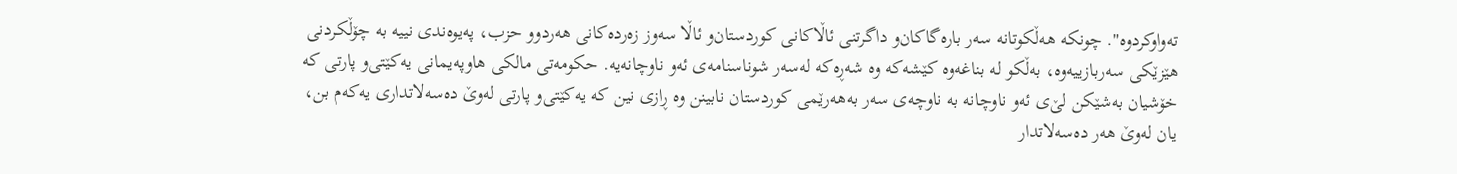ته‌واوكردوه‌". چونكه‌ هه‌ڵكوتانه‌ سه‌ر باره‌گاكان‌و داگرتنی ئاڵاكانی كوردستان‌و ئاڵا سه‌وز زه‌رده‌كانی هه‌ردوو حزب، په‌یوه‌ندی نییه‌ به‌ چۆڵكردنی هێزێكی سه‌ربازییه‌وه‌، به‌ڵكو له‌ بناغه‌وه‌ كێشه‌كه‌ وه‌ شه‌ڕه‌كه‌ له‌سه‌ر شوناسنامه‌ی ئه‌و ناوچانه‌یه‌. حكومه‌تی مالكی هاوپه‌یمانی یه‌كێتی‌و پارتی كه‌ خۆشیان به‌شێكن لێ‌ی ئه‌و ناوچانه‌ به‌ ناوچه‌ی سه‌ر به‌هه‌رێمی كوردستان نابینن وه‌ ڕازی نین كه‌ یه‌كێتی‌و پارتی له‌وێ‌ ده‌سه‌لاتداری یه‌كه‌م بن، یان له‌وێ‌ هه‌ر ده‌سه‌لاتدار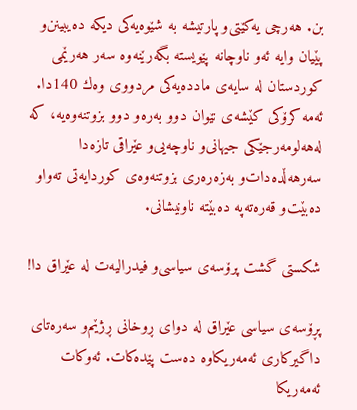بن. هه‌رچی یه‌كێتی‌و پارتیشه‌ به‌ شێوه‌یه‌كی دیكه‌ ده‌یبینن‌و پێیان وایه‌ ئه‌و ناوچانه‌ پێویسته‌ بگه‌رێنه‌وه‌ سه‌ر هه‌رێمی كوردستان له‌ سایه‌ی مادده‌یه‌كی مردووی وه‌ك 140دا. ئه‌مه‌ كرۆكی كێشه‌ی نێوان دوو به‌ره‌و دوو بزوتنه‌وه‌یه‌، كه‌ له‌هه‌لومه‌رجێكی جیهانی‌و ناوچه‌یی‌و عێراقی تازه‌دا سه‌رهه‌ڵده‌دات‌و به‌زه‌ره‌ری بزوتنه‌وه‌ی كوردایه‌تی ته‌واو ده‌بێت‌و قه‌ره‌ته‌په‌ ده‌بێته‌ ناونیشانی.

شكستی گشت پرۆسه‌ی سیاسی‌و فیدرالیه‌ت له‌ عێراق دا!

پڕۆسه‌ی سیاسی عێراق له‌ دوای ڕوخانی ڕژێم‌و سه‌ره‌تای داگیركاری ئه‌مه‌ریكاوه‌ ده‌ست پێده‌كات. ئه‌وكات ئه‌مه‌ریكا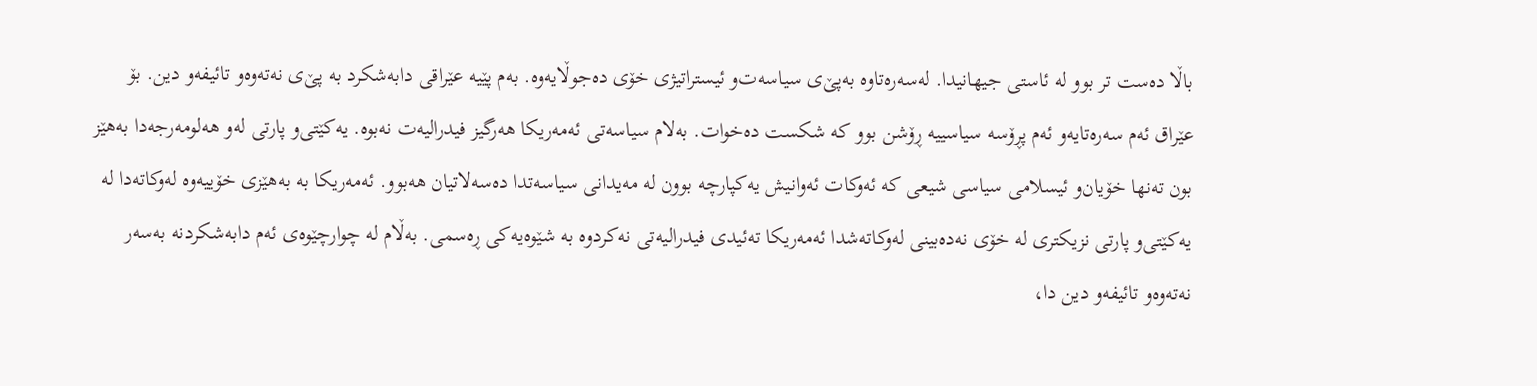باڵا ده‌ست تر بوو له‌ ئاستی جیهانیدا. له‌سه‌ره‌تاوه‌ به‌پێ‌ی سیاسه‌ت‌و ئیستراتیژی خۆی ده‌جوڵایه‌وه‌. به‌م پێیه‌ عێراقی دابه‌شكرد به‌ پێ‌ی نه‌ته‌وه‌و تائیفه‌و دین. بۆ عێراق ئه‌م سه‌ره‌تایه‌‌و ئه‌م پڕۆسه‌ سیاسییه‌ ڕۆشن بوو كه‌ شكست ده‌خوات. به‌لام سیاسه‌تی ئه‌مه‌ریكا هه‌رگیز فیدرالیه‌ت نه‌بوه‌. یه‌كێتی‌و پارتی له‌و هه‌لومه‌رجه‌دا به‌هێز بون ته‌نها خۆیان‌و ئیسلامی سیاسی شیعی كه‌ ئه‌وكات ئه‌وانیش یه‌كپارچه‌ بوون له‌ مه‌یدانی سیاسه‌تدا ده‌سه‌لاتیان هه‌بوو. ئه‌مه‌ریكا به‌ به‌هێزی خۆییه‌وه‌ له‌وكاته‌دا له‌ یه‌كێتی‌و پارتی نزیكتری له‌ خۆی نه‌ده‌بینی له‌وكاته‌شدا ئه‌مه‌ریكا ته‌ئیدی فیدرالیه‌تی نه‌كردوه‌ به‌ شێوه‌یه‌كی ڕه‌سمی. به‌ڵام له‌ چوارچێوه‌ی ئه‌م دابه‌شكردنه‌ به‌سه‌ر نه‌ته‌وه‌و تائیفه‌و دین دا،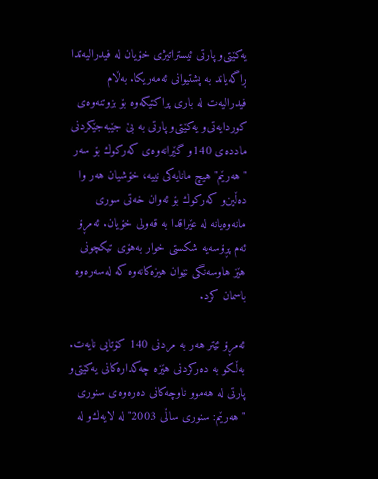یه‌كێتی‌و پارتی ئیستراتیژی خۆیان له‌ فیدرالیه‌تدا ڕاگه‌یاند به‌ پشتیوانی ئه‌مه‌ریكا. به‌ڵام فیدرالیه‌ت له‌ باری پراكتیكه‌وه‌ بۆ بزوتنه‌وه‌ی كوردایه‌تی‌و یه‌كێتی‌و پارتی به‌ بێ‌ جێبه‌جێكردنی مادده‌ی 140و گێرانه‌وه‌ی كه‌ركوك بۆ سه‌ر "هه‌رێم" هیچ مانایه‌كی نییه‌، خۆشیان هه‌ر وا ده‌ڵین‌و كه‌ركوك بۆ ئه‌وان خه‌تی سوری مانه‌وه‌یانه‌ له‌ عێراقدا به‌ قه‌ولی خۆیان. ئه‌مڕۆ ئه‌م پڕۆسه‌یه‌ شكستی خوار به‌هۆی تیكچونی هێز هاوسه‌نگی نێوان هیزه‌كانه‌وه‌ كه‌ له‌سه‌ره‌وه‌ باسمان كرد.

ئه‌مڕۆ ئێتر هه‌ر به‌ مردنی 140 كۆتایی نایه‌ت. به‌ڵكو به‌ ده‌ركردنی هێزه‌ چه‌كداره‌كانی یه‌كێتی‌و پارتی له‌ هه‌موو ناوچه‌كانی ده‌ره‌وه‌ی سنوری "هه‌رێم: سنوری ساڵی 2003" له‌ لایه‌ك‌و له‌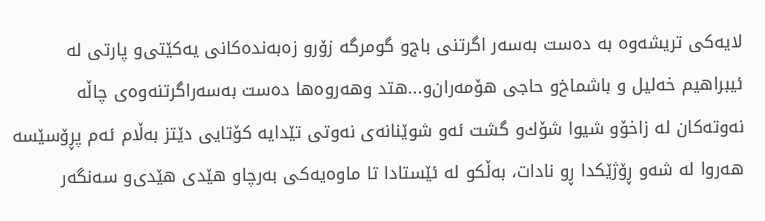لایه‌كی تریشه‌وه‌ به‌ ده‌ست به‌سه‌ر اگرتنی باج‌و گومرگه‌ زۆرو زه‌به‌نده‌كانی یه‌كێتی‌و پارتی له‌ ئیبراهیم خه‌لیل و باشماخ‌و حاجی هۆمه‌ران‌و...هتد وهه‌روه‌ها ده‌ست به‌سه‌راگرتنه‌وه‌ی چاڵه‌ نه‌وته‌كان له‌ زاخۆو شیوا شۆك‌و گشت ئه‌و شوێنانه‌ی نه‌وتی تێدایه‌ كۆتایی دێتز به‌ڵام ئه‌م پڕۆسێسه‌ هه‌روا له‌ شه‌و ڕۆژێكدا ڕو نادات، به‌ڵكو له‌ ئێستادا تا ماوه‌یه‌كی به‌رچاو هێدی هێدی‌و سه‌نگه‌ر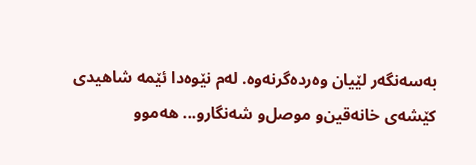به‌سه‌نگه‌ر لێیان وه‌رده‌گرنه‌وه‌. له‌م نێوه‌دا ئێمه‌ شاهیدی كێشه‌ی خانه‌قین‌و موصل‌و شه‌نگارو... هه‌موو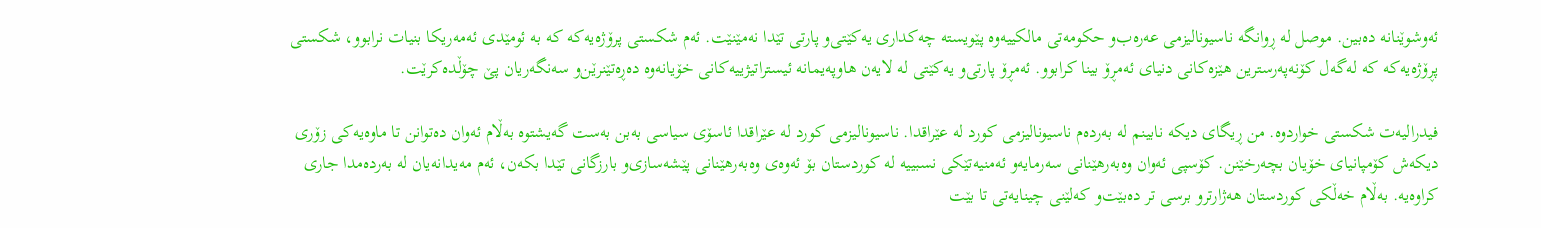ئه‌وشوێنانه‌ ده‌بین. موصل له‌ ڕوانگه‌ ناسیونالیزمی عه‌ره‌ب‌و حكومه‌تی مالكییه‌وه‌ پێویسته‌ چه‌كداری یه‌كێتی‌و پارتی تێدا نه‌مێنێت. ئه‌م شكستی پرۆژه‌یه‌كه‌ كه‌ به‌ ئومێدی ئه‌مه‌ریكا بنیات نرابوو، شكستی پڕۆژه‌یه‌كه‌ كه‌ له‌گه‌ل كۆنه‌په‌رسترین هێزه‌كانی دنیای ئه‌مڕۆ بینا كرابوو. ئه‌مڕۆ پارتی‌و یه‌كێتی له‌ لایه‌ن هاوپه‌یمانه‌ ئیستراتیژییه‌كانی خۆیانه‌وه‌ ده‌ڕه‌تێنرێن‌و سه‌نگه‌ریان پێ چۆڵده‌كرێت.

فیدرالیه‌ت شكستی خواردوه‌. من ڕیگای دیكه‌ نابینم له‌ به‌رده‌م ناسیونالیزمی كورد له‌ عێراقدا. ناسیونالیزمی كورد له‌ عێراقدا ئاسۆی سیاسی به‌بن به‌ست گه‌یشتوه‌ به‌ڵام ئه‌وان ده‌توانن تا ماوه‌یه‌كی زۆری دیكه‌ش كۆمپانیای خۆیان بچه‌رخێنن. كۆسپی ئه‌وان وه‌به‌رهێنانی سه‌رمایه‌‌و ئه‌منیه‌تێكی نسبییه‌ له‌ كوردستان بۆ ئه‌وه‌ی وه‌به‌رهێنانی پێشه‌سازی‌و بارزگانی تێدا بكه‌ن، ئه‌م مه‌یدانه‌یان له‌ به‌رده‌مدا جاری كراوه‌یه‌. به‌ڵام خه‌ڵكی كوردستان هه‌ژارترو برسی تر ده‌بێت‌و كه‌لێنی چینایه‌تی تا بێت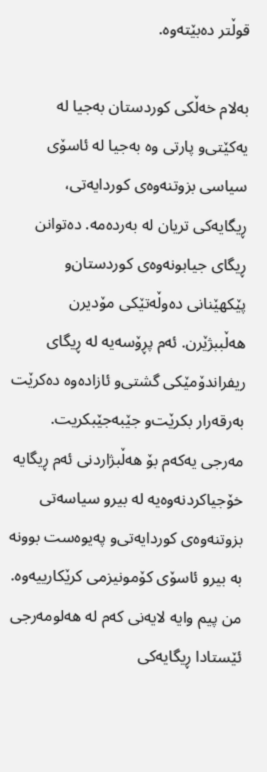قوڵتر ده‌بێته‌وه‌.

به‌لام خه‌ڵكی كوردستان به‌جیا له‌ یه‌كێتی‌و پارتی وه‌ به‌جیا له‌ ئاسۆی سیاسی بزوتنه‌وه‌ی كوردایه‌تی، ڕیگایه‌كی تریان له‌ به‌رده‌مه‌. ده‌توانن ڕیگای جیابونه‌وه‌ی كوردستان‌و پێكهێنانی ده‌وڵه‌تێكی مۆدیرن هه‌ڵببژێرن. ئه‌م پڕۆسه‌یه‌ له‌ ڕیگای ریفراندۆمێكی گشتی‌و ئازاده‌وه‌ ده‌كرێت به‌رقه‌رار بكرێت‌و جێبه‌جێبكریت. مه‌رجی یه‌كه‌م بۆ هه‌ڵبژاردنی ئه‌م ڕیگایه‌ خۆجیاكردنه‌وه‌یه‌ له‌ بیرو سیاسه‌تی بزوتنه‌وه‌ی كوردایه‌تی‌و په‌یوه‌ست بوونه‌ به‌ بیرو ئاسۆی كۆمونیزمی كرێكارییه‌وه‌. من پیم وایه‌ لایه‌نی كه‌م له‌ هه‌لومه‌رجی ئێستادا ڕیگایه‌كی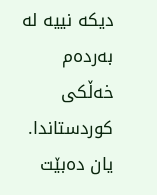دیكه‌ نییه‌ له‌ به‌رده‌م خه‌ڵكی كوردستاندا. یان ده‌بێت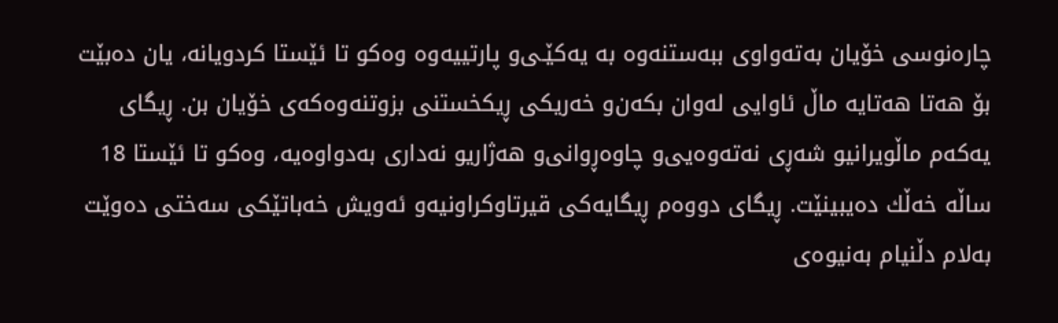چاره‌نوسی خۆیان به‌ته‌واوی ببه‌ستنه‌وه‌ به‌ یه‌كێـی‌و پارتییه‌وه‌ وه‌كو تا ئێستا كردویانه‌، یان ده‌بێت بۆ هه‌تا هه‌تایه‌ ماڵ ئاوایی له‌وان بكه‌ن‌و خه‌ریكی ڕیكخستنی بزوتنه‌وه‌كه‌ی خۆیان بن. ڕیگای یه‌كه‌م ماڵویرانیو شه‌ڕی نه‌ته‌وه‌یی‌و چاوه‌ڕوانی‌و هه‌ژاریو نه‌داری به‌دواوه‌یه‌، وه‌كو تا ئێستا 18 ساڵه‌ خه‌ڵك ده‌یبینێت. ڕیگای دووه‌م ڕیگایه‌كی قیرتاوكراونیه‌‌و ئه‌ویش خه‌باتێكی سه‌ختی ده‌وێت به‌لام دڵنیام به‌نیوه‌ی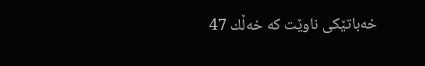خه‌باتێكی ناوێت كه‌ خه‌ڵك 47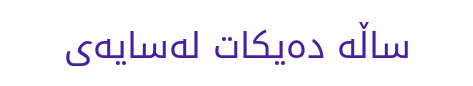ساڵه‌ ده‌یكات له‌سایه‌ی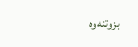بزوتنه‌وه‌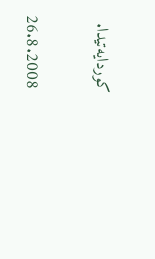كوردایه‌تیدا.

 26.8.2008